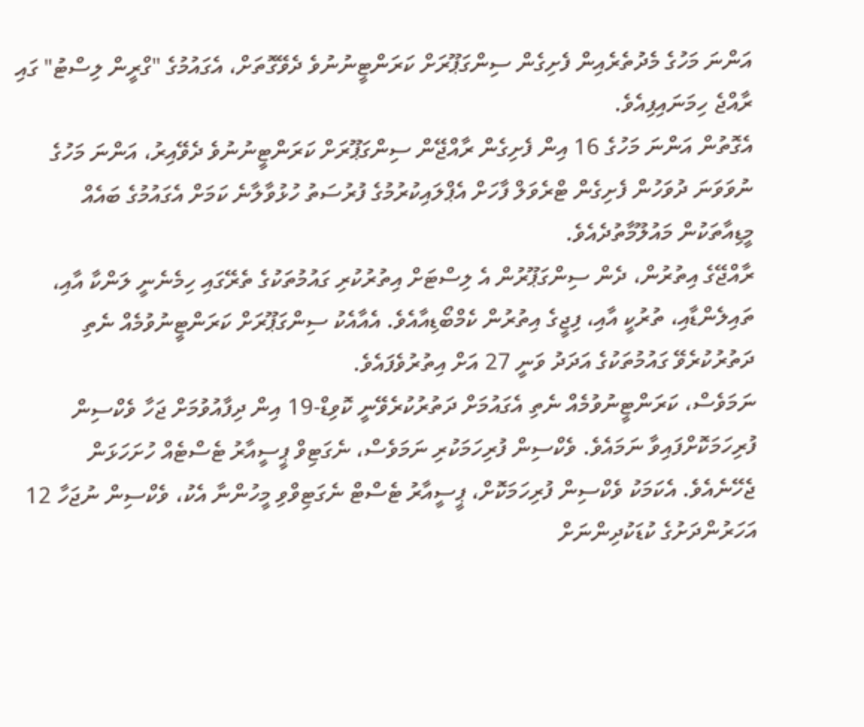އަންނަ މަހުގެ މެދުތެރެއިން ފެށިގެން ސިންގަޕޫރަށް ކަރަންޓީނުނުވެ ދެވޭގޮތަށް، އެގައުމުގެ "ގްރީން ލިސްޓު" ގައި ރާއްޖެ ހިމަނައިފިއެވެ.
އެގޮތުން އަންނަ މަހުގެ 16 އިން ފެށިގެން ރާއްޖޭން ސިންގަޕޫރަށް ކަރަންޓީނުނުވެ ދެވޭއިރު، އަންނަ މަހުގެ ނުވަވަނަ ދުވަހުން ފެށިގެން ޓްރެވަލް ފާހަށް އެޕްލައިކުރުމުގެ ފުރުސަތު ހުޅުވާލާނެ ކަމަށް އެގައުމުގެ ބައެއް މީޑިއާތަކުން މައުލޫމާތުދެއެވެ.
ރާއްޖޭގެ އިތުރުން، ދެން ސިންގަޕޫރުން އެ ލިސްޓަށް އިތުރުކުރި ގައުމުތަކުގެ ތެރޭގައި ހިމެނެނީ ލަންކާ އާއި، ތައިލެންޑާއި، ތުރުކީ އާއި، ފިޖީގެ އިތުރުން ކެމްބޯޑިއާއެވެ. އެއާއެކު ސިންގަޕޫރަށް ކަރަންޓީނުވުމެއް ނެތި ދަތުރުކުރެވޭ ގައުމުތަކުގެ އަދަދު ވަނީ 27 އަށް އިތުރުވެފައެވެ.
ނަމަވެސް، ކަރަންޓީނުވުމެއް ނެތި އެގައުމަށް ދަތުރުކުރެވޭނީ ކޮވިޑް-19 އިން ދިފާއުވުމަށް ޖަހާ ވެކްސިން ފުރިހަމަކޮށްފައިވާ ނަމައެވެ. ވެކްސިން ފުރިހަމަކުރި ނަމަވެސް، ނެގަޓިވް ޕީސީއާރު ޓެސްޓެއް ހުށަހަޅަން ޖެހޭނެއެވެ. އެކަމަކު ވެކްސިން ފުރިހަމަކޮށް، ޕީސީއާރު ޓެސްޓް ނެގަޓިވްވި މީހުންނާ އެކު، ވެކްސިން ނުޖަހާ 12 އަހަރުންދަށުގެ ކުޑަކުދިންނަށް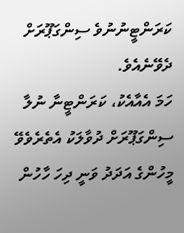ކަރަންޓީނުނުވެ ސިންގަޕޫރަށް ދެވޭނެއެވެ.
ހަމަ އެއާއެކު، ކަރަންޓީނާ ނުލާ ސިންގަޕޫރަށް ދުވާލަކު އެތެރެވެވޭ މީހުންގެ އަދަދު ވަނީ ދިހަ ހާހުން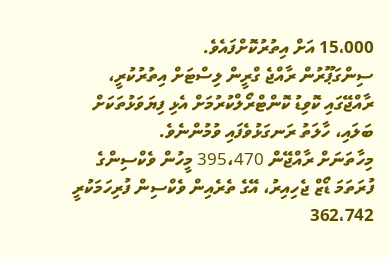15،000 އަށް އިތުރުކޮށްފައެވެ.
ސިންގަޕޫރުން ރާއްޖެ ގްރީން ލިސްޓަށް އިތުރުކުރީ، ރާއްޖޭގައި ކޮވިޑު ކޮންޓްރޯލްކުރުމަށް އެޅި ފިޔަވަޅުތަކަށް ބަލައި، ހާލަތު ރަނގަޅުވެފައި ވުމުންނެވެ.
މިހާތަނަށް ރާއްޖޭން 395،470 މީހުން ވެކްސިންގެ ފުރަތަމަ ޑޯޒް ޖެހިއިރު، އޭގެ ތެރެއިން ވެކްސިން ފުރިހަމަކުރީ 362،742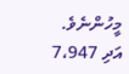މީހުންނެވެ. އަދި 7،947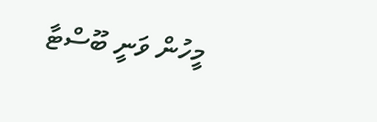މީހުން ވަނީ ބޫސްޓާ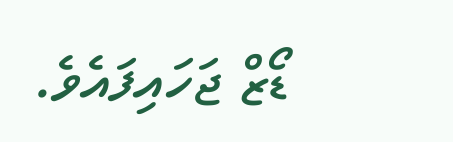ޑޯޒް ޖަހައިފައެވެ.